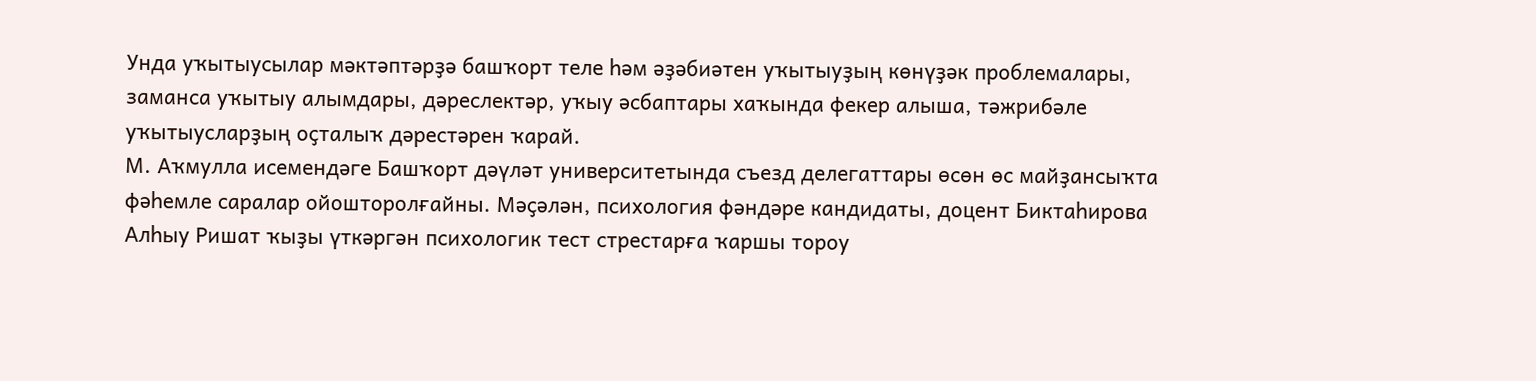Унда уҡытыусылар мәктәптәрҙә башҡорт теле һәм әҙәбиәтен уҡытыуҙың көнүҙәк проблемалары, заманса уҡытыу алымдары, дәреслектәр, уҡыу әсбаптары хаҡында фекер алыша, тәжрибәле уҡытыусларҙың оҫталыҡ дәрестәрен ҡарай.
М. Аҡмулла исемендәге Башҡорт дәүләт университетында съезд делегаттары өсөн өс майҙансыҡта фәһемле саралар ойошторолғайны. Мәҫәлән, психология фәндәре кандидаты, доцент Биктаһирова Алһыу Ришат ҡыҙы үткәргән психологик тест стрестарға ҡаршы тороу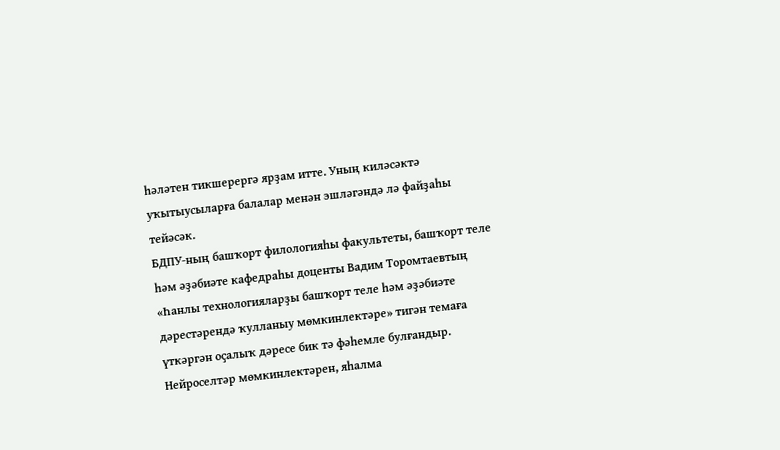һәләтен тикшерергә ярҙам итте. Уның киләсәктә уҡытыусыларға балалар менән эшләгәндә лә файҙаһы тейәсәк.
БДПУ-ның башҡорт филологияһы факультеты, башҡорт теле һәм әҙәбиәте кафедраһы доценты Вадим Торомтаевтың «Һанлы технологияларҙы башҡорт теле һәм әҙәбиәте дәрестәрендә ҡулланыу мөмкинлектәре» тигән темаға үткәргән оҫалыҡ дәресе бик тә фәһемле булғандыр. Нейроселтәр мөмкинлектәрен, яһалма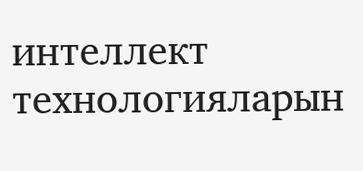интеллект технологияларын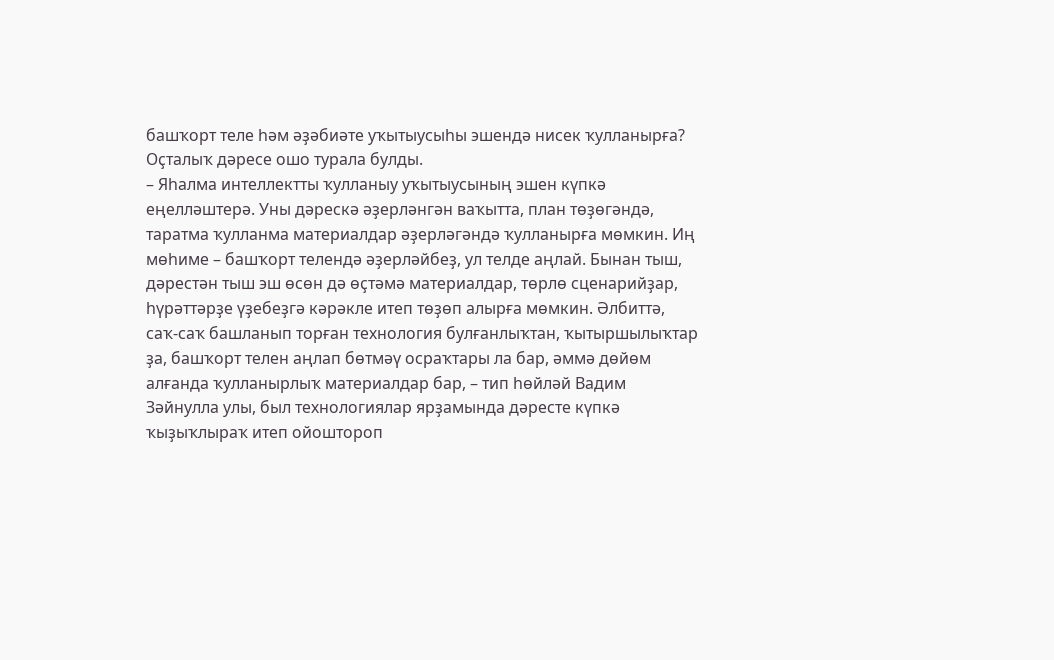башҡорт теле һәм әҙәбиәте уҡытыусыһы эшендә нисек ҡулланырға? Оҫталыҡ дәресе ошо турала булды.
– Яһалма интеллектты ҡулланыу уҡытыусының эшен күпкә еңелләштерә. Уны дәрескә әҙерләнгән ваҡытта, план төҙөгәндә, таратма ҡулланма материалдар әҙерләгәндә ҡулланырға мөмкин. Иң мөһиме – башҡорт телендә әҙерләйбеҙ, ул телде аңлай. Бынан тыш, дәрестән тыш эш өсөн дә өҫтәмә материалдар, төрлө сценарийҙар, һүрәттәрҙе үҙебеҙгә кәрәкле итеп төҙөп алырға мөмкин. Әлбиттә, саҡ-саҡ башланып торған технология булғанлыҡтан, ҡытыршылыҡтар ҙа, башҡорт телен аңлап бөтмәү осраҡтары ла бар, әммә дөйөм алғанда ҡулланырлыҡ материалдар бар, – тип һөйләй Вадим Зәйнулла улы, был технологиялар ярҙамында дәресте күпкә ҡыҙыҡлыраҡ итеп ойоштороп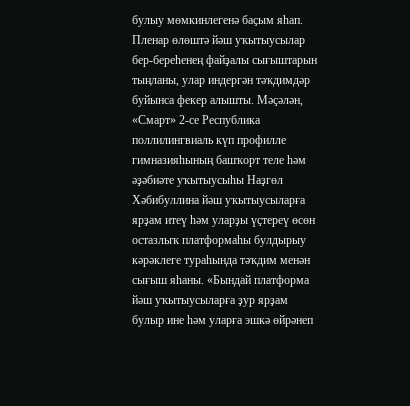булыу мөмкинлегенә баҫым яһап.
Пленар өлөштә йәш уҡытыусылар бер-береһенең файҙалы сығыштарын тыңланы, улар индергән тәҡдимдәр буйынса фекер алышты. Мәҫәлән, «Смарт» 2-се Республика поллилингвиаль күп профилле гимназияһының башҡорт теле һәм әҙәбиәте уҡытыусыһы Наҙгөл Хәбибуллина йәш уҡытыусыларға ярҙам итеү һәм уларҙы үҫтереү өсөн остазлыҡ платформаһы булдырыу кәрәклеге тураһында тәҡдим менән сығыш яһаны. «Бындай платформа йәш уҡытыусыларға ҙур ярҙам булыр ине һәм уларға эшкә өйрәнеп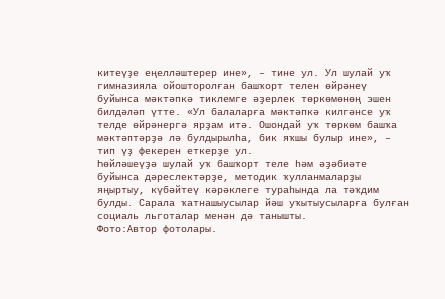китеүҙе еңелләштерер ине», – тине ул. Ул шулай уҡ гимназияла ойошторолған башҡорт телен өйрәнеү буйынса мәктәпкә тиклемге әҙерлек төркөмөнөң эшен билдәләп үтте. «Ул балаларға мәктәпкә килгәнсе уҡ телде өйрәнергә ярҙам итә. Ошондай уҡ төркөм башҡа мәктәптәрҙә лә булдырылһа, бик яҡшы булыр ине», – тип үҙ фекерен еткерҙе ул.
Һөйләшеүҙә шулай уҡ башҡорт теле һәм әҙәбиәте буйынса дәреслектәрҙе, методик ҡулланмаларҙы яңыртыу, күбәйтеү кәрәклеге тураһында ла тәҡдим булды. Сарала ҡатнашыусылар йәш уҡытыусыларға булған социаль льготалар менән дә танышты.
Фото:Автор фотолары.